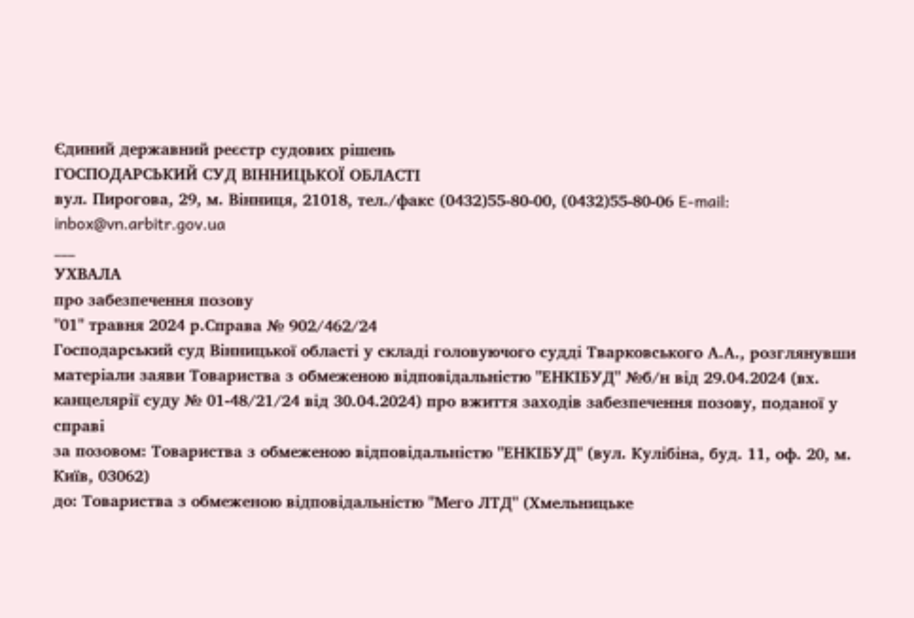Єдиний державний реєстр судових рішень
ГОСПОДАРСЬКИЙ СУД ВІННИЦЬКОЇ ОБЛАСТІ
вул. Пирогова, 29, м. Вінниця, 21018, тел./факс (0432)55-80-00, (0432)55-80-06 E-mail: inbox@vn.arbitr.gov.ua
___
УХВАЛА
про забезпечення позову
"01" травня 2024 р.Cправа № 902/462/24
Господарський суд Вінницької області у складі головуючого судді Тварковського А.А., розглянувши матеріали заяви Товариства з обмеженою відповідальністю "ЕНКІБУД" №б/н від 29.04.2024 (вх. канцелярії суду № 01-48/21/24 від 30.04.2024) про вжиття заходів забезпечення позову, поданої у справі
за позовом: Товариства з обмеженою відповідальністю "ЕНКІБУД" (вул. Кулібіна, буд. 11, оф. 20, м. Київ, 03062)
до: Товариства з обмеженою відповідальністю "Мего ЛТД" (Хмельницьке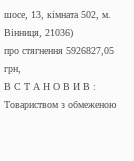шосе, 13, кімната 502, м. Вінниця, 21036)
про стягнення 5926827,05 грн,
В С Т А Н О В И В :
Товариством з обмеженою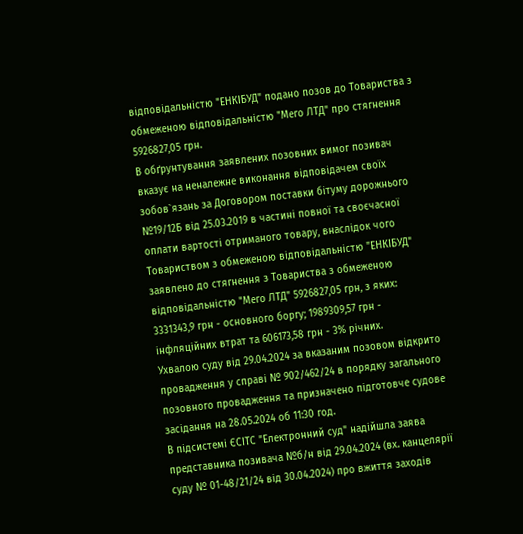відповідальністю "ЕНКІБУД" подано позов до Товариства з обмеженою відповідальністю "Мего ЛТД" про стягнення 5926827,05 грн.
В обґрунтування заявлених позовних вимог позивач вказує на неналежне виконання відповідачем своїх зобов`язань за Договором поставки бітуму дорожнього №19/12Б від 25.03.2019 в частині повної та своєчасної оплати вартості отриманого товару, внаслідок чого Товариством з обмеженою відповідальністю "ЕНКІБУД" заявлено до стягнення з Товариства з обмеженою відповідальністю "Мего ЛТД" 5926827,05 грн, з яких: 3331343,9 грн - основного боргу; 1989309,57 грн - інфляційних втрат та 606173,58 грн - 3% річних.
Ухвалою суду від 29.04.2024 за вказаним позовом відкрито провадження у справі № 902/462/24 в порядку загального позовного провадження та призначено підготовче судове засідання на 28.05.2024 об 11:30 год.
В підсистемі ЄСІТС "Електронний суд" надійшла заява представника позивача №б/н від 29.04.2024 (вх. канцелярії суду № 01-48/21/24 від 30.04.2024) про вжиття заходів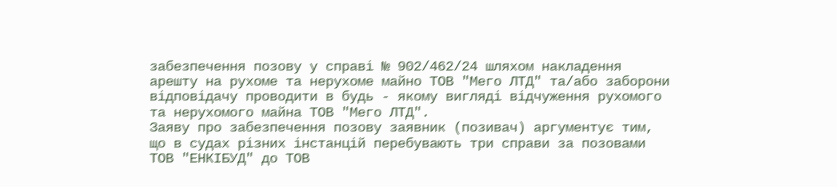забезпечення позову у справі № 902/462/24 шляхом накладення арешту на рухоме та нерухоме майно ТОВ "Мего ЛТД" та/або заборони відповідачу проводити в будь - якому вигляді відчуження рухомого та нерухомого майна ТОВ "Мего ЛТД".
Заяву про забезпечення позову заявник (позивач) аргументує тим, що в судах різних інстанцій перебувають три справи за позовами ТОВ "ЕНКІБУД" до ТОВ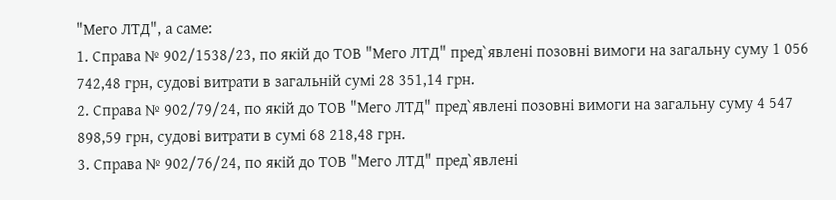"Мего ЛТД", а саме:
1. Справа № 902/1538/23, по якій до ТОВ "Мего ЛТД" пред`явлені позовні вимоги на загальну суму 1 056 742,48 грн, судові витрати в загальній сумі 28 351,14 грн.
2. Справа № 902/79/24, по якій до ТОВ "Мего ЛТД" пред`явлені позовні вимоги на загальну суму 4 547 898,59 грн, судові витрати в сумі 68 218,48 грн.
3. Справа № 902/76/24, по якій до ТОВ "Мего ЛТД" пред`явлені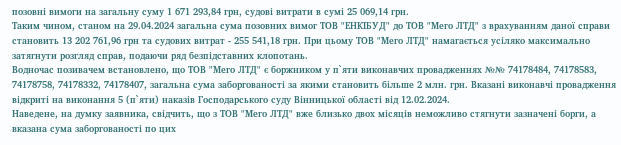позовні вимоги на загальну суму 1 671 293,84 грн, судові витрати в сумі 25 069,14 грн.
Таким чином, станом на 29.04.2024 загальна сума позовних вимог ТОВ "ЕНКІБУД" до ТОВ "Мего ЛТД" з врахуванням даної справи становить 13 202 761,96 грн та судових витрат - 255 541,18 грн. При цьому ТОВ "Мего ЛТД" намагається усіляко максимально затягнути розгляд справ, подаючи ряд безпідставних клопотань.
Водночас позивачем встановлено, що ТОВ "Мего ЛТД" є боржником у п`яти виконавчих провадженнях №№ 74178484, 74178583, 74178758, 74178332, 74178407, загальна сума заборгованості за якими становить більше 2 млн. грн. Вказані виконавчі провадження відкриті на виконання 5 (п`яти) наказів Господарського суду Вінницької області від 12.02.2024.
Наведене, на думку заявника, свідчить, що з ТОВ "Мего ЛТД" вже близько двох місяців неможливо стягнути зазначені борги, а вказана сума заборгованості по цих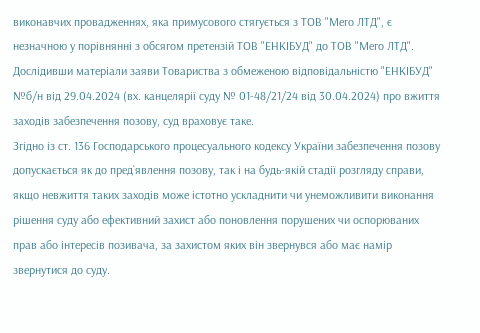виконавчих провадженнях, яка примусового стягується з ТОВ "Мего ЛТД", є незначною у порівнянні з обсягом претензій ТОВ "ЕНКІБУД" до ТОВ "Мего ЛТД".
Дослідивши матеріали заяви Товариства з обмеженою відповідальністю "ЕНКІБУД" №б/н від 29.04.2024 (вх. канцелярії суду № 01-48/21/24 від 30.04.2024) про вжиття заходів забезпечення позову, суд враховує таке.
Згідно із ст. 136 Господарського процесуального кодексу України забезпечення позову допускається як до пред`явлення позову, так і на будь-якій стадії розгляду справи, якщо невжиття таких заходів може істотно ускладнити чи унеможливити виконання рішення суду або ефективний захист або поновлення порушених чи оспорюваних прав або інтересів позивача, за захистом яких він звернувся або має намір звернутися до суду.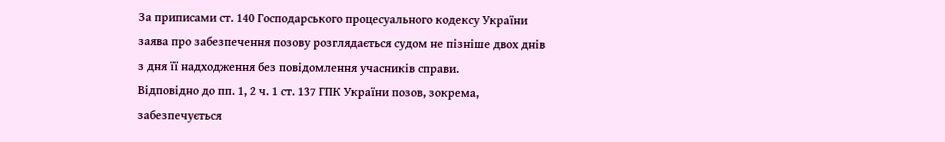За приписами ст. 140 Господарського процесуального кодексу України заява про забезпечення позову розглядається судом не пізніше двох днів з дня її надходження без повідомлення учасників справи.
Відповідно до пп. 1, 2 ч. 1 ст. 137 ГПК України позов, зокрема, забезпечується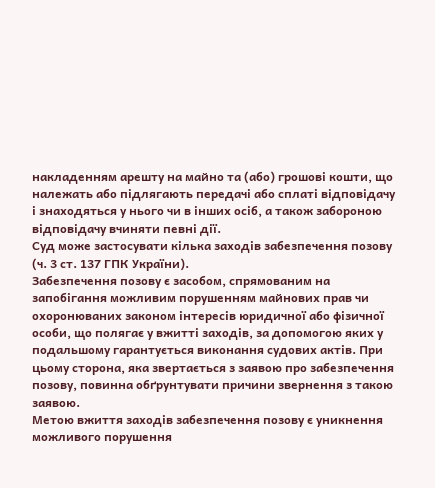накладенням арешту на майно та (або) грошові кошти, що належать або підлягають передачі або сплаті відповідачу і знаходяться у нього чи в інших осіб, а також забороною відповідачу вчиняти певні дії.
Суд може застосувати кілька заходів забезпечення позову (ч. 3 ст. 137 ГПК України).
Забезпечення позову є засобом, спрямованим на запобігання можливим порушенням майнових прав чи охоронюваних законом інтересів юридичної або фізичної особи, що полягає у вжитті заходів, за допомогою яких у подальшому гарантується виконання судових актів. При цьому сторона, яка звертається з заявою про забезпечення позову, повинна обґрунтувати причини звернення з такою заявою.
Метою вжиття заходів забезпечення позову є уникнення можливого порушення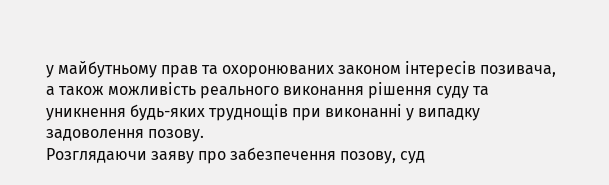у майбутньому прав та охоронюваних законом інтересів позивача, а також можливість реального виконання рішення суду та уникнення будь-яких труднощів при виконанні у випадку задоволення позову.
Розглядаючи заяву про забезпечення позову, суд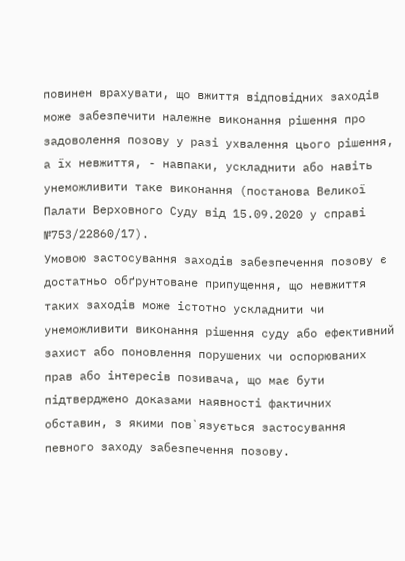повинен врахувати, що вжиття відповідних заходів може забезпечити належне виконання рішення про задоволення позову у разі ухвалення цього рішення, а їх невжиття, - навпаки, ускладнити або навіть унеможливити таке виконання (постанова Великої Палати Верховного Суду від 15.09.2020 у справі №753/22860/17).
Умовою застосування заходів забезпечення позову є достатньо обґрунтоване припущення, що невжиття таких заходів може істотно ускладнити чи унеможливити виконання рішення суду або ефективний захист або поновлення порушених чи оспорюваних прав або інтересів позивача, що має бути підтверджено доказами наявності фактичних обставин, з якими пов`язується застосування певного заходу забезпечення позову.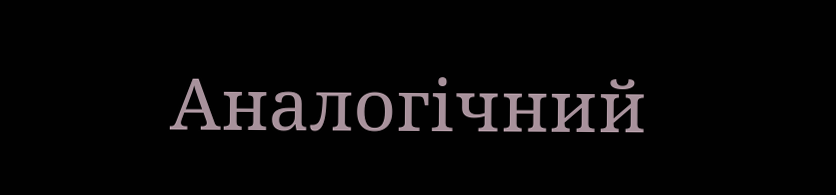Аналогічний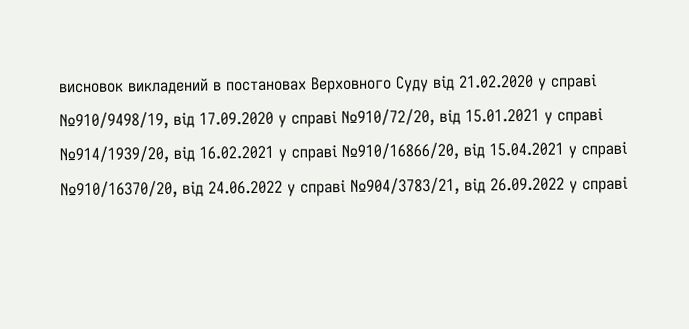висновок викладений в постановах Верховного Суду від 21.02.2020 у справі №910/9498/19, від 17.09.2020 у справі №910/72/20, від 15.01.2021 у справі №914/1939/20, від 16.02.2021 у справі №910/16866/20, від 15.04.2021 у справі №910/16370/20, від 24.06.2022 у справі №904/3783/21, від 26.09.2022 у справі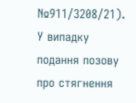№911/3208/21).
У випадку подання позову про стягнення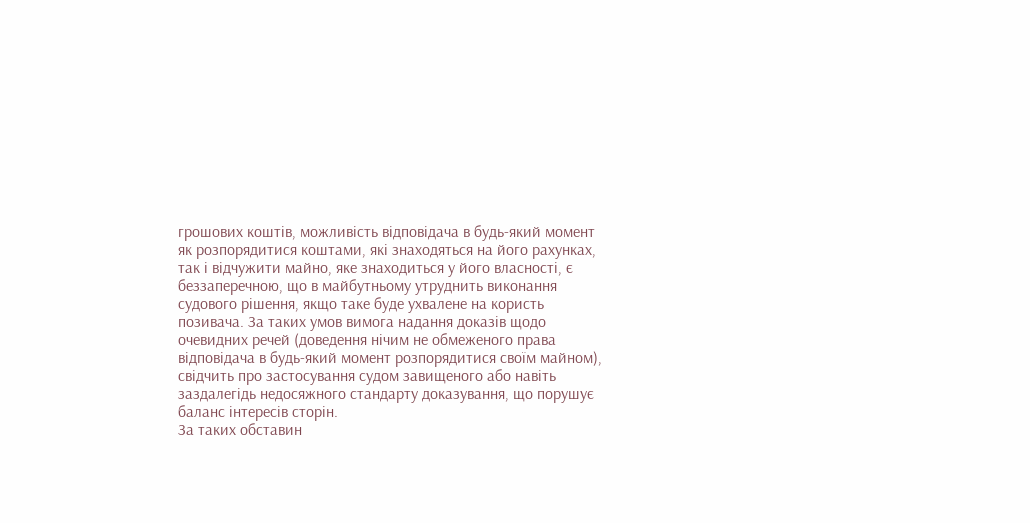грошових коштів, можливість відповідача в будь-який момент як розпорядитися коштами, які знаходяться на його рахунках, так і відчужити майно, яке знаходиться у його власності, є беззаперечною, що в майбутньому утруднить виконання судового рішення, якщо таке буде ухвалене на користь позивача. За таких умов вимога надання доказів щодо очевидних речей (доведення нічим не обмеженого права відповідача в будь-який момент розпорядитися своїм майном), свідчить про застосування судом завищеного або навіть заздалегідь недосяжного стандарту доказування, що порушує баланс інтересів сторін.
За таких обставин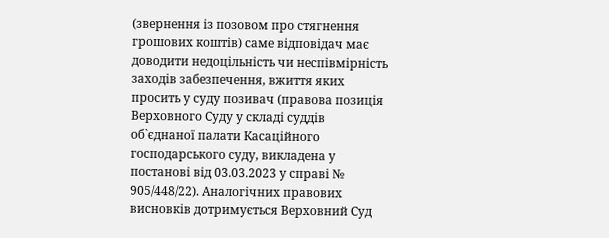(звернення із позовом про стягнення грошових коштів) саме відповідач має доводити недоцільність чи неспівмірність заходів забезпечення, вжиття яких просить у суду позивач (правова позиція Верховного Суду у складі суддів об`єднаної палати Касаційного господарського суду, викладена у постанові від 03.03.2023 у справі № 905/448/22). Аналогічних правових висновків дотримується Верховний Суд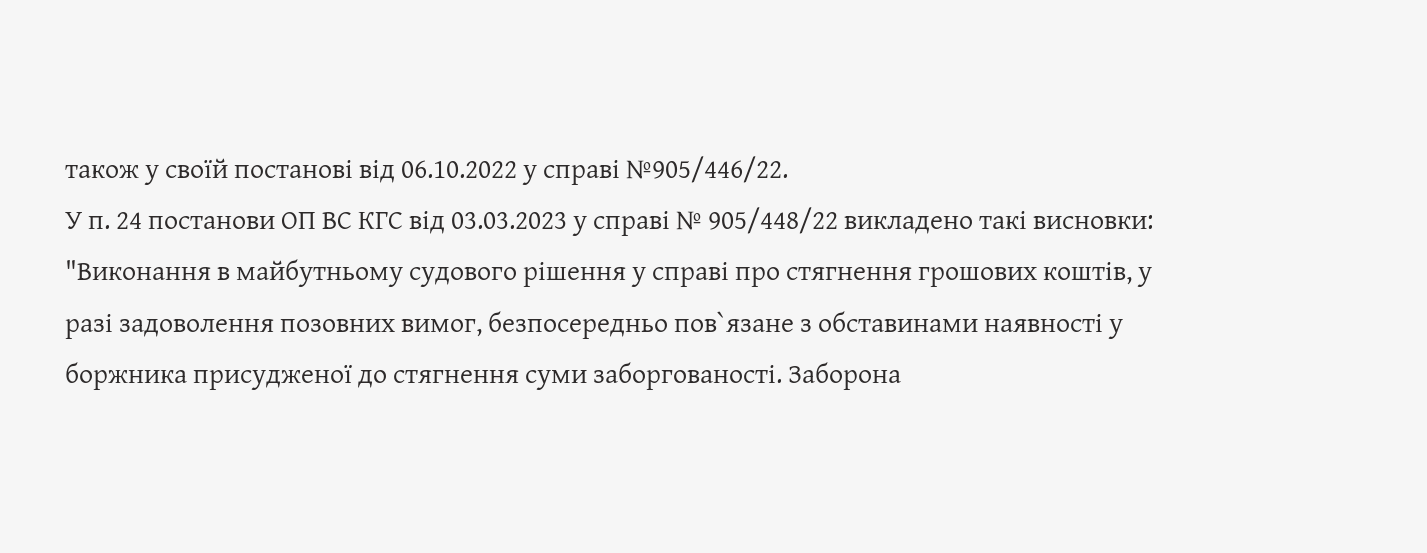також у своїй постанові від 06.10.2022 у справі №905/446/22.
У п. 24 постанови ОП ВС КГС від 03.03.2023 у справі № 905/448/22 викладено такі висновки:
"Виконання в майбутньому судового рішення у справі про стягнення грошових коштів, у разі задоволення позовних вимог, безпосередньо пов`язане з обставинами наявності у боржника присудженої до стягнення суми заборгованості. Заборона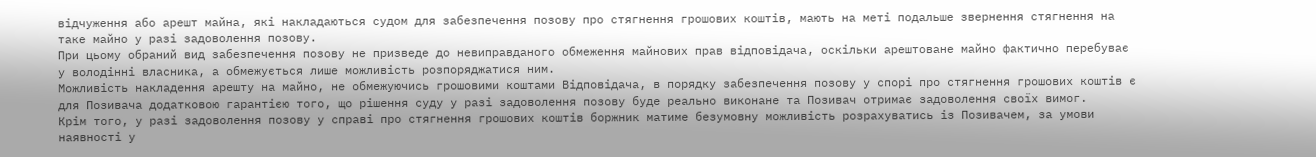відчуження або арешт майна, які накладаються судом для забезпечення позову про стягнення грошових коштів, мають на меті подальше звернення стягнення на таке майно у разі задоволення позову.
При цьому обраний вид забезпечення позову не призведе до невиправданого обмеження майнових прав відповідача, оскільки арештоване майно фактично перебуває у володінні власника, а обмежується лише можливість розпоряджатися ним.
Можливість накладення арешту на майно, не обмежуючись грошовими коштами Відповідача, в порядку забезпечення позову у спорі про стягнення грошових коштів є для Позивача додатковою гарантією того, що рішення суду у разі задоволення позову буде реально виконане та Позивач отримає задоволення своїх вимог.
Крім того, у разі задоволення позову у справі про стягнення грошових коштів боржник матиме безумовну можливість розрахуватись із Позивачем, за умови наявності у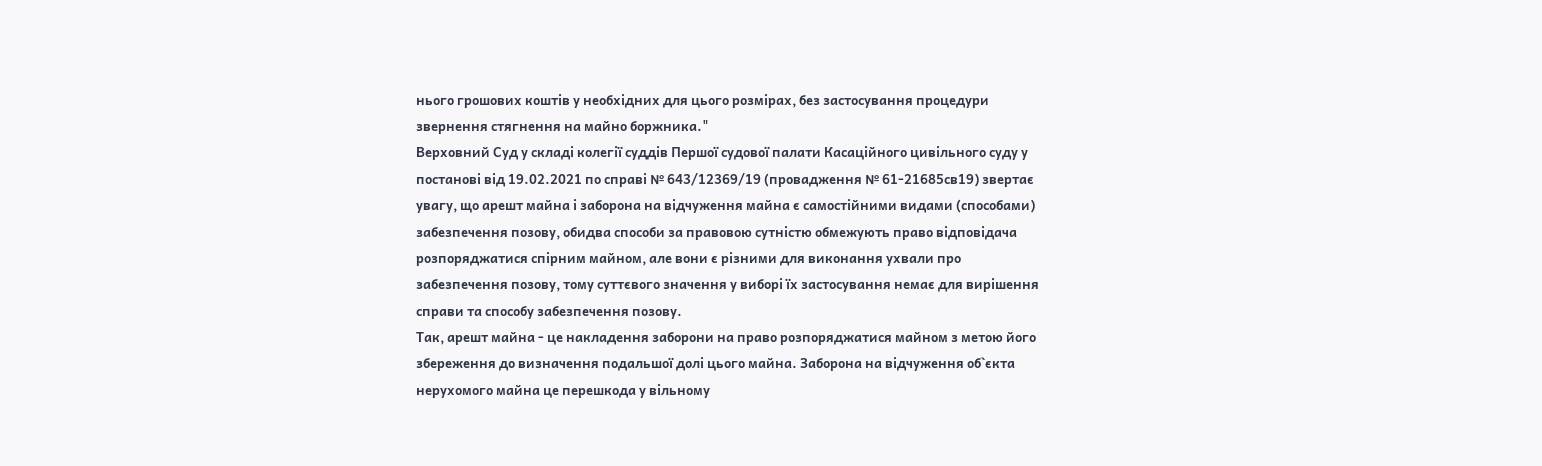нього грошових коштів у необхідних для цього розмірах, без застосування процедури звернення стягнення на майно боржника."
Верховний Суд у складі колегії суддів Першої судової палати Касаційного цивільного суду у постанові від 19.02.2021 по справі № 643/12369/19 (провадження № 61-21685св19) звертає увагу, що арешт майна і заборона на відчуження майна є самостійними видами (способами) забезпечення позову, обидва способи за правовою сутністю обмежують право відповідача розпоряджатися спірним майном, але вони є різними для виконання ухвали про забезпечення позову, тому суттєвого значення у виборі їх застосування немає для вирішення справи та способу забезпечення позову.
Так, арешт майна - це накладення заборони на право розпоряджатися майном з метою його збереження до визначення подальшої долі цього майна. Заборона на відчуження об`єкта нерухомого майна це перешкода у вільному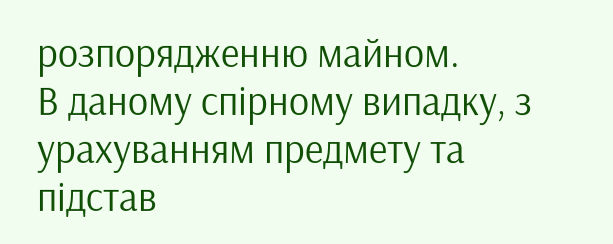розпорядженню майном.
В даному спірному випадку, з урахуванням предмету та підстав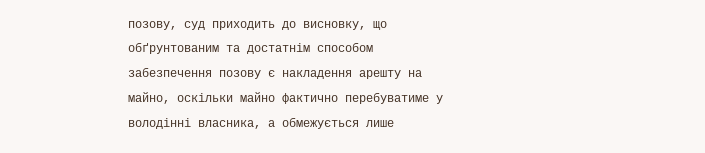позову, суд приходить до висновку, що обґрунтованим та достатнім способом забезпечення позову є накладення арешту на майно, оскільки майно фактично перебуватиме у володінні власника, а обмежується лише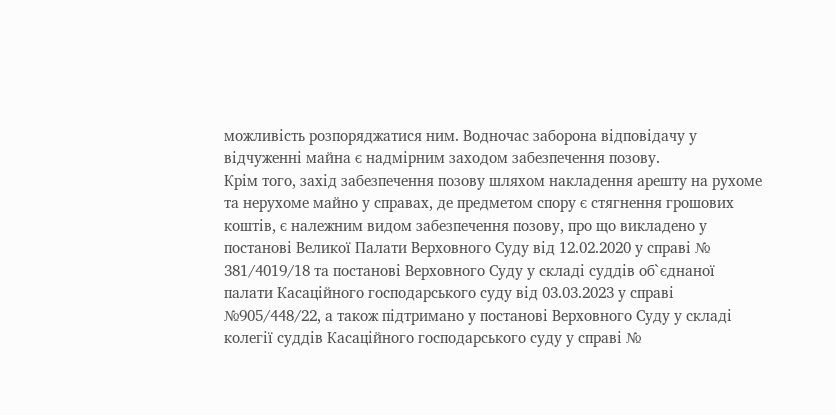можливість розпоряджатися ним. Водночас заборона відповідачу у відчуженні майна є надмірним заходом забезпечення позову.
Крім того, захід забезпечення позову шляхом накладення арешту на рухоме та нерухоме майно у справах, де предметом спору є стягнення грошових коштів, є належним видом забезпечення позову, про що викладено у постанові Великої Палати Верховного Суду від 12.02.2020 у справі № 381/4019/18 та постанові Верховного Суду у складі суддів об`єднаної палати Касаційного господарського суду від 03.03.2023 у справі №905/448/22, а також підтримано у постанові Верховного Суду у складі колегії суддів Касаційного господарського суду у справі №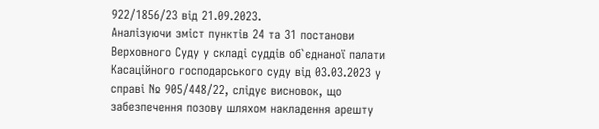922/1856/23 від 21.09.2023.
Аналізуючи зміст пунктів 24 та 31 постанови Верховного Суду у складі суддів об`єднаної палати Касаційного господарського суду від 03.03.2023 у справі № 905/448/22, слідує висновок, що забезпечення позову шляхом накладення арешту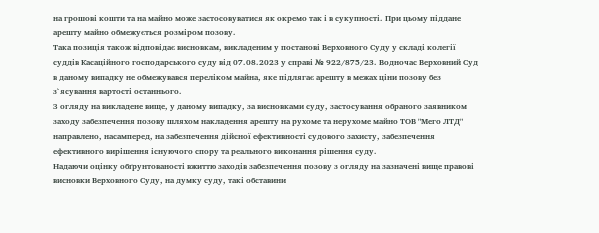на грошові кошти та на майно може застосовуватися як окремо так і в сукупності. При цьому піддане арешту майно обмежується розміром позову.
Така позиція також відповідає висновкам, викладеним у постанові Верховного Суду у складі колегії суддів Касаційного господарського суду від 07.08.2023 у справі № 922/875/23. Водночас Верховний Суд в даному випадку не обмежувався переліком майна, яке підлягає арешту в межах ціни позову без з`ясування вартості останнього.
З огляду на викладене вище, у даному випадку, за висновками суду, застосування обраного заявником заходу забезпечення позову шляхом накладення арешту на рухоме та нерухоме майно ТОВ "Мего ЛТД" направлено, насамперед, на забезпечення дійсної ефективності судового захисту, забезпечення ефективного вирішення існуючого спору та реального виконання рішення суду.
Надаючи оцінку обґрунтованості вжиттю заходів забезпечення позову з огляду на зазначені вище правові висновки Верховного Суду, на думку суду, такі обставини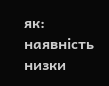як: наявність низки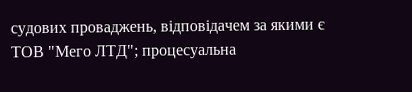судових проваджень, відповідачем за якими є ТОВ "Мего ЛТД"; процесуальна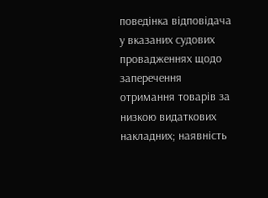поведінка відповідача у вказаних судових провадженнях щодо заперечення отримання товарів за низкою видаткових накладних; наявність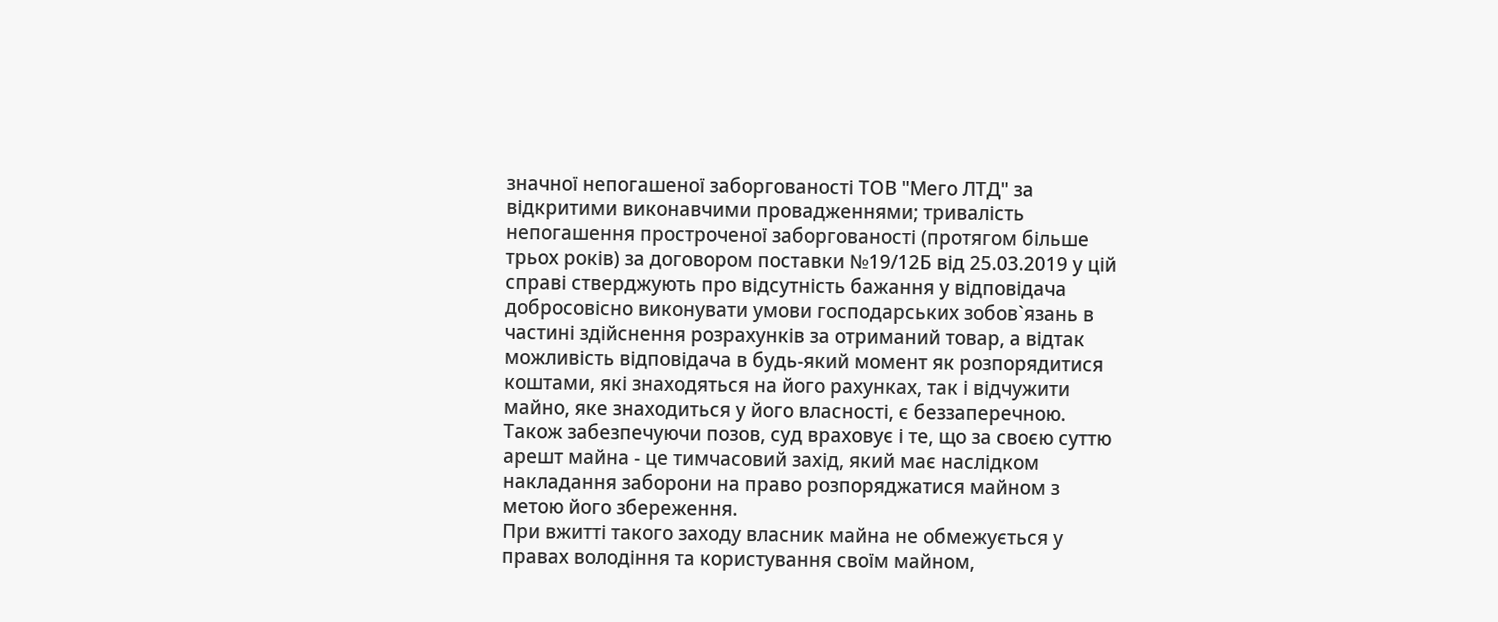значної непогашеної заборгованості ТОВ "Мего ЛТД" за відкритими виконавчими провадженнями; тривалість непогашення простроченої заборгованості (протягом більше трьох років) за договором поставки №19/12Б від 25.03.2019 у цій справі стверджують про відсутність бажання у відповідача добросовісно виконувати умови господарських зобов`язань в частині здійснення розрахунків за отриманий товар, а відтак можливість відповідача в будь-який момент як розпорядитися коштами, які знаходяться на його рахунках, так і відчужити майно, яке знаходиться у його власності, є беззаперечною.
Також забезпечуючи позов, суд враховує і те, що за своєю суттю арешт майна - це тимчасовий захід, який має наслідком накладання заборони на право розпоряджатися майном з метою його збереження.
При вжитті такого заходу власник майна не обмежується у правах володіння та користування своїм майном,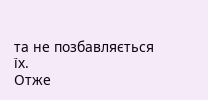та не позбавляється їх.
Отже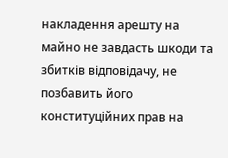накладення арешту на майно не завдасть шкоди та збитків відповідачу, не позбавить його конституційних прав на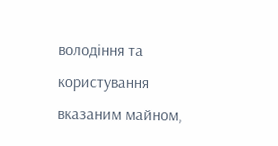володіння та користування вказаним майном,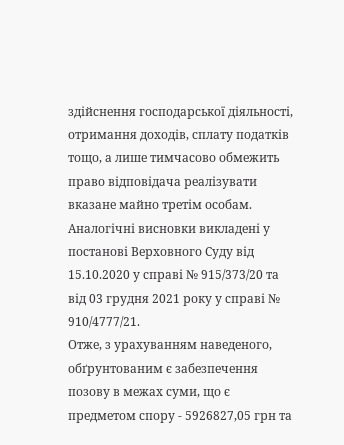здійснення господарської діяльності, отримання доходів, сплату податків тощо, а лише тимчасово обмежить право відповідача реалізувати вказане майно третім особам.
Аналогічні висновки викладені у постанові Верховного Суду від 15.10.2020 у справі № 915/373/20 та від 03 грудня 2021 року у справі № 910/4777/21.
Отже, з урахуванням наведеного, обґрунтованим є забезпечення позову в межах суми, що є предметом спору - 5926827,05 грн та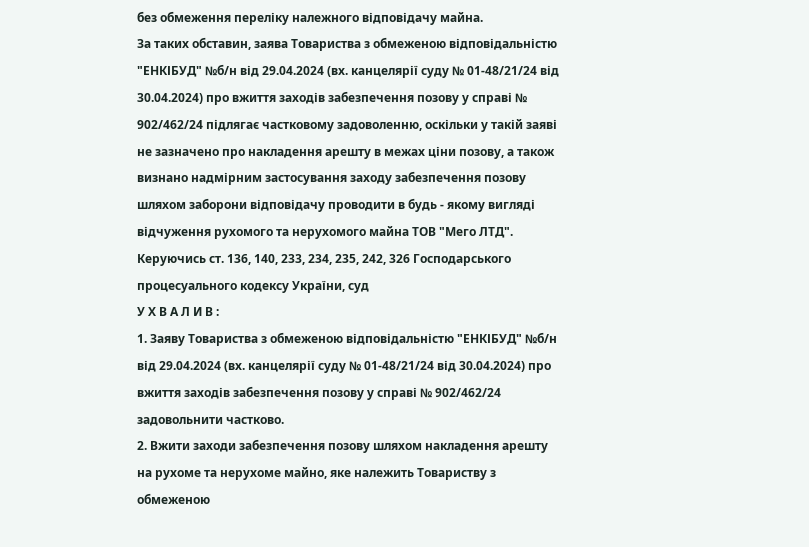без обмеження переліку належного відповідачу майна.
За таких обставин, заява Товариства з обмеженою відповідальністю "ЕНКІБУД" №б/н від 29.04.2024 (вх. канцелярії суду № 01-48/21/24 від 30.04.2024) про вжиття заходів забезпечення позову у справі № 902/462/24 підлягає частковому задоволенню, оскільки у такій заяві не зазначено про накладення арешту в межах ціни позову, а також визнано надмірним застосування заходу забезпечення позову шляхом заборони відповідачу проводити в будь - якому вигляді відчуження рухомого та нерухомого майна ТОВ "Мего ЛТД".
Керуючись ст. 136, 140, 233, 234, 235, 242, 326 Господарського процесуального кодексу України, суд
У Х В А Л И В :
1. Заяву Товариства з обмеженою відповідальністю "ЕНКІБУД" №б/н від 29.04.2024 (вх. канцелярії суду № 01-48/21/24 від 30.04.2024) про вжиття заходів забезпечення позову у справі № 902/462/24 задовольнити частково.
2. Вжити заходи забезпечення позову шляхом накладення арешту на рухоме та нерухоме майно, яке належить Товариству з обмеженою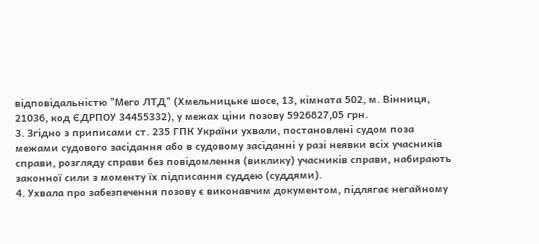відповідальністю "Мего ЛТД" (Хмельницьке шосе, 13, кімната 502, м. Вінниця, 21036, код ЄДРПОУ 34455332), у межах ціни позову 5926827,05 грн.
3. Згідно з приписами ст. 235 ГПК України ухвали, постановлені судом поза межами судового засідання або в судовому засіданні у разі неявки всіх учасників справи, розгляду справи без повідомлення (виклику) учасників справи, набирають законної сили з моменту їх підписання суддею (суддями).
4. Ухвала про забезпечення позову є виконавчим документом, підлягає негайному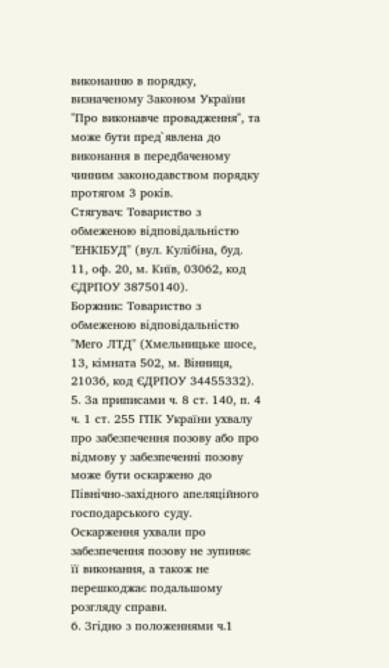виконанню в порядку, визначеному Законом України "Про виконавче провадження", та може бути пред`явлена до виконання в передбаченому чинним законодавством порядку протягом 3 років.
Стягувач: Товариство з обмеженою відповідальністю "ЕНКІБУД" (вул. Кулібіна, буд. 11, оф. 20, м. Київ, 03062, код ЄДРПОУ 38750140).
Боржник: Товариство з обмеженою відповідальністю "Мего ЛТД" (Хмельницьке шосе, 13, кімната 502, м. Вінниця, 21036, код ЄДРПОУ 34455332).
5. За приписами ч. 8 ст. 140, п. 4 ч. 1 ст. 255 ГПК України ухвалу про забезпечення позову або про відмову у забезпеченні позову може бути оскаржено до Північно-західного апеляційного господарського суду. Оскарження ухвали про забезпечення позову не зупиняє її виконання, а також не перешкоджає подальшому розгляду справи.
6. Згідно з положеннями ч.1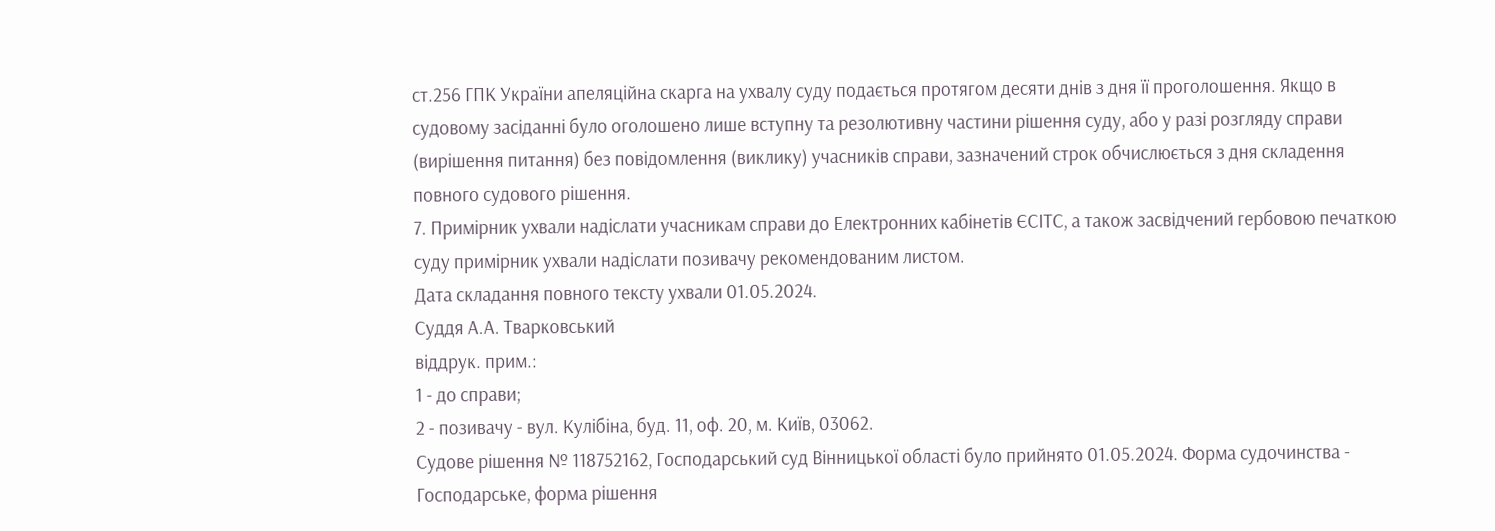ст.256 ГПК України апеляційна скарга на ухвалу суду подається протягом десяти днів з дня її проголошення. Якщо в судовому засіданні було оголошено лише вступну та резолютивну частини рішення суду, або у разі розгляду справи (вирішення питання) без повідомлення (виклику) учасників справи, зазначений строк обчислюється з дня складення повного судового рішення.
7. Примірник ухвали надіслати учасникам справи до Електронних кабінетів ЄСІТС, а також засвідчений гербовою печаткою суду примірник ухвали надіслати позивачу рекомендованим листом.
Дата складання повного тексту ухвали 01.05.2024.
Суддя А.А. Тварковський
віддрук. прим.:
1 - до справи;
2 - позивачу - вул. Кулібіна, буд. 11, оф. 20, м. Київ, 03062.
Судове рішення № 118752162, Господарський суд Вінницької області було прийнято 01.05.2024. Форма судочинства - Господарське, форма рішення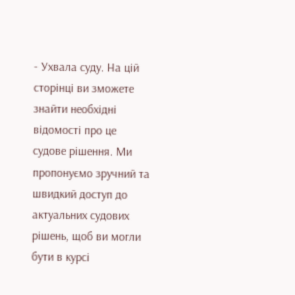- Ухвала суду. На цій сторінці ви зможете знайти необхідні відомості про це судове рішення. Ми пропонуємо зручний та швидкий доступ до актуальних судових рішень, щоб ви могли бути в курсі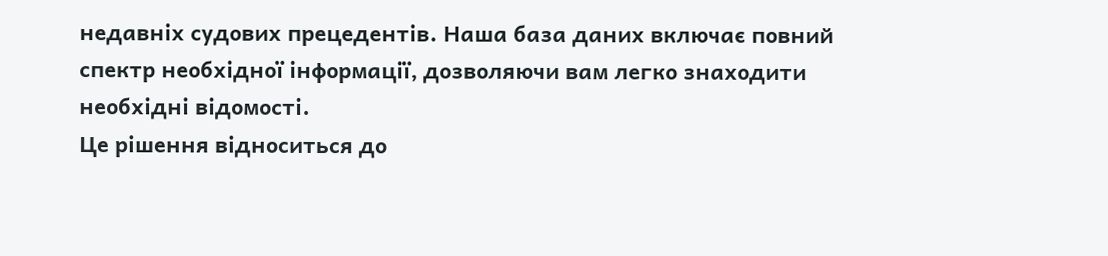недавніх судових прецедентів. Наша база даних включає повний спектр необхідної інформації, дозволяючи вам легко знаходити необхідні відомості.
Це рішення відноситься до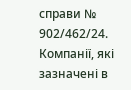справи № 902/462/24. Компанії, які зазначені в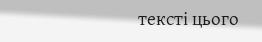тексті цього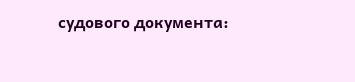судового документа: